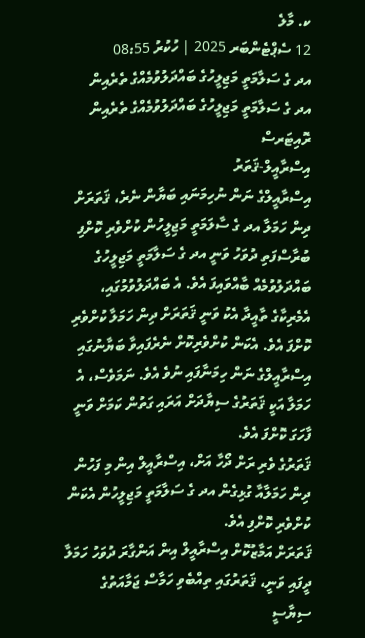ކ. މާލެ
12 ސެޕްޓެންބަރ 2025 | ހުކުރު 08:55
އދ ގެ ސަލާމަތީ މަޖިލީހުގެ ބައްދަލުވުމެއްގެ ތެރެއިން
އދ ގެ ސަލާމަތީ މަޖިލީހުގެ ބައްދަލުވުމެއްގެ ތެރެއިން
ރޮއިޓަރސް
އިސްރާއީލް-ޤަތަރު
އިސްރާއީލްގެ ނަން ނުހިމަނައި ބަޔާން ނެރެ، ޤަތަރަށް ދިން ހަމަލާ އދ ގެ ސާލަމަތީ މަޖިލީހުން ކުށްވެރި ކޮށްފި
ބުރާސްފަތި ދުވަހު ވަނީ އދ ގެ ސަލާމަތީ މަޖިލީހުގެ ބައްދަލުވުމެއް ބާއްވައިފަ އެވެ. އެ ބައްދަލުވުމުގައި، އެމެރިކާގެ ތާއީދާ އެކު ވަނީ ޤަތަރަށް ދިން ހަމަލާ ކުށްވެރި ކޮށްފަ އެވެ. އެކަން ކުށްވެރިކޮށް ނެރެފައިވާ ބަޔާނުގައި އިސްރާއީލްގެ ނަން ހިމަނާފައި ނުވެ އެވެ. ނަމަވެސް، އެ ހަމަލާ އަކީ ޤަތަރުގެ ސިޔާދަށް އަރައި ގަތުން ކަމަށް ވަނީ ފާހަގަ ކޮށްފަ އެވެ.
ޤަތަރުގެ ވެރި ރަށް ދޯހާ އަށް، އިސްރާއީލް އިން މި ފަހުން ދިން ހަމަލާއާ ގުޅިގެން އދ ގެ ސަލާމަތީ މަޖިލީހުން އެކަން ކުށްވެރި ކޮށްފި އެވެ.
ޤަތަރަށް އަމާޒުކޮށް އިސްރާއީލް އިން އަންގާރަ ދުވަހު ހަމަލާ ދީފައި ވަނީ، ޤަތަރުގައި ތިއްބެވި ހަމާސް ޖަމާއަތުގެ ސިޔާސީ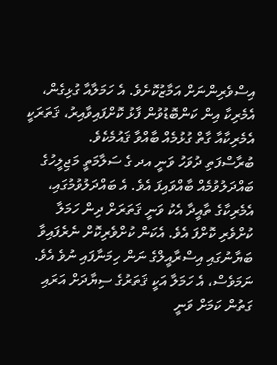އިސްވެރިންނަށް އަމާޒުކޮށެވެ. އެ ހަމަލާއާ ގުޅިގެން، އެމެރިކާ އިން ކަންބޮޑުވުން ފާޅު ކޮށްފައިވާއިރު، ޤަތަރަކީ އެމެރިކާއާ ގާތް ގުޅުމެއް ބާއްވާ ޤައުމެކެވެ.
ބުރާސްފަތި ދުވަހު ވަނީ އދ ގެ ސަލާމަތީ މަޖިލީހުގެ ބައްދަލުވުމެއް ބާއްވައިފަ އެވެ. އެ ބައްދަލުވުމުގައި، އެމެރިކާގެ ތާއީދާ އެކު ވަނީ ޤަތަރަށް ދިން ހަމަލާ ކުށްވެރި ކޮށްފަ އެވެ. އެކަން ކުށްވެރިކޮށް ނެރެފައިވާ ބަޔާނުގައި އިސްރާއީލްގެ ނަން ހިމަނާފައި ނުވެ އެވެ. ނަމަވެސް، އެ ހަމަލާ އަކީ ޤަތަރުގެ ސިޔާދަށް އަރައި ގަތުން ކަމަށް ވަނީ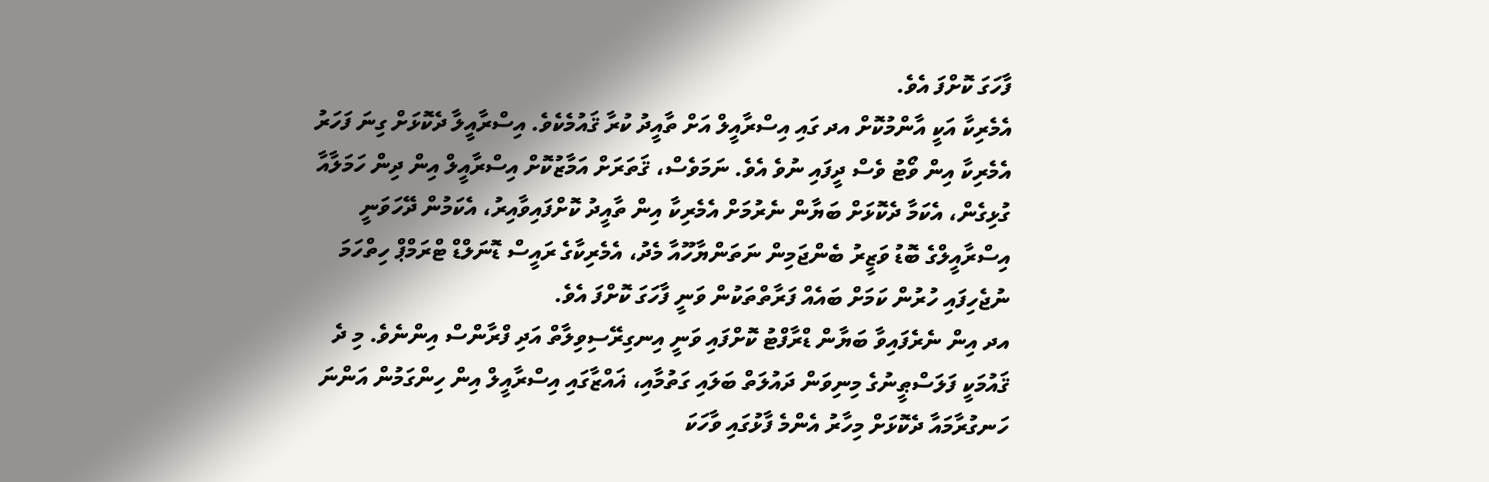ފާހަގަ ކޮށްފަ އެވެ.
އެމެރިކާ އަކީ އާންމުކޮށް އދ ގައި އިސްރާއީލް އަށް ތާއީދު ކުރާ ޤައުމެކެވެ. އިސްރާއީލާ ދެކޮޅަށް ގިނަ ފަހަރު އެމެރިކާ އިން ވޯޓު ވެސް ދީފައި ނުވެ އެވެ. ނަމަވެސް، ޤަތަރަށް އަމާޒުކޮށް އިސްރާއީލް އިން ދިން ހަމަލާއާ ގުޅިގެން، އެކަމާ ދެކޮޅަށް ބަޔާން ނެރުމަށް އެމެރިކާ އިން ތާއީދު ކޮށްފައިވާއިރު، އެކަމުން ދޭހަވަނީ އިސްރާއީލްގެ ބޮޑު ވަޒީރު ބެންޖަމިން ނަތަންޔާހޫއާ މެދު، އެމެރިކާގެ ރައީސް ޑޮނަލްޑް ޓްރަމްޕް ހިތްހަމަ ނުޖެހިފައި ހުރުން ކަމަށް ބައެއް ފަރާތްތަކުން ވަނީ ފާހަގަ ކޮށްފަ އެވެ.
އދ އިން ނެރެފައިވާ ބަޔާން ޑްރާފްޓު ކޮށްފައި ވަނީ އިނގިރޭސިވިލާތް އަދި ފްރާންސް އިންނެވެ. މި ދެ ޤައުމަކީ ފަލަސްޠީނުގެ މިނިވަން ދައުލަތް ބަލައި ގަތުމާއި، ޣައްޒާގައި އިސްރާއީލް އިން ހިންގަމުން އަންނަ ހަނގުރާމައާ ދެކޮޅަށް މިހާރު އެންމެ ފާޅުގައި ވާހަކަ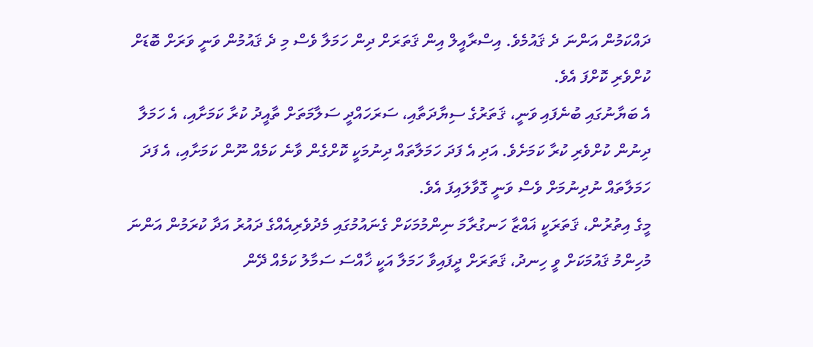ދައްކަމުން އަންނަ ދެ ޤައުމެވެ. އިސްރާއީލް އިން ޤަތަރަށް ދިން ހަމަލާ ވެސް މި ދެ ޤައުމުން ވަނީ ވަރަށް ބޮޑަށް ކުށްވެރި ކޮށްފަ އެވެ.
އެ ބަޔާނުގައި ބުނެފައި ވަނީ، ޤަތަރުގެ ސިޔާދަތާއި، ސަރަހައްދީ ސަލާމަތަށް ތާއީދު ކުރާ ކަމަށާއި، އެ ހަމަލާ ދިނުން ކުށްވެރި ކުރާ ކަމަށެވެ. އަދި އެ ފަދަ ހަމަލާތައް ދިނުމަކީ ކޮށްގެން ވާނެ ކަމެއް ނޫން ކަމަށާއި، އެ ފަދަ ހަމަލާތައް ނުދިނުމަށް ވެސް ވަނީ ގޮވާލައިފަ އެވެ.
މީގެ އިތުރުން، ޤަތަރަކީ ޣައްޒާ ހަނގުރާމަ ނިންމުމަކަށް ގެނައުމުގައި މެދުވެރިއެއްގެ ދައުރު އަދާ ކުރަމުން އަންނަ މުހިންމު ޤައުމަކަށް ވީ ހިނދު، ޤަތަރަށް ދީފައިވާ ހަމަލާ އަކީ ޚާއްސަ ސަމާލު ކަމެއް ދޭން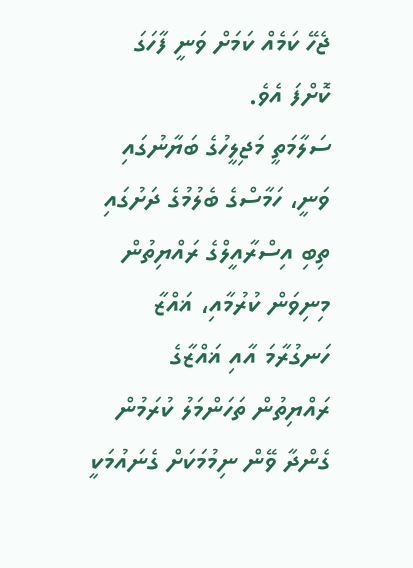ޖެހޭ ކަމެއް ކަމަށް ވަނީ ފާހަގަ ކޮށްފަ އެވެ.
ސަލާމަތީ މަޖިލީހުގެ ބަޔާނުގައި ވަނީ، ހަމާސްގެ ބެލުމުގެ ދަށުގައި ތިބި އިސްރާއީލްގެ ރައްޔިތުން މިނިވަން ކުރުމާއި، ޣައްޒާ ހަނގުރާމަ އާއި ޣައްޒާގެ ރައްޔިތުން ތަހަންމަލު ކުރަމުން ގެންދާ ވޭން ނިމުމަކަށް ގެނައުމަކީ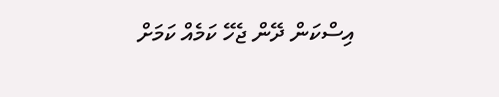އިސްކަން ދޭން ޖެހޭ ކަމެއް ކަމަށް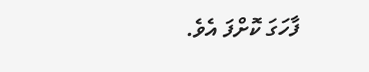ފާހަގަ ކޮށްފަ އެވެ.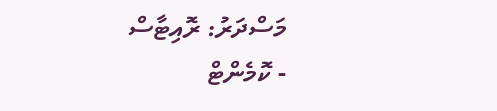މަސްދަރު: ރޮއިޓާސް
- ކޮމެންޓް